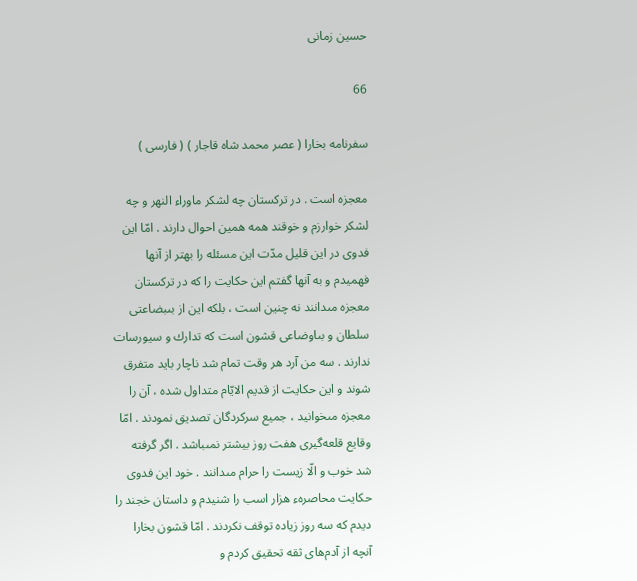حسين زمانى

66

سفرنامه بخارا ( عصر محمد شاه قاجار ) ( فارسى )

معجزه است . در تركستان چه لشكر ماوراء النهر و چه لشكر خوارزم و خوقند همه همين احوال دارند . امّا اين فدوى در اين قليل مدّت اين مسئله را بهتر از آنها فهميدم و به آنها گفتم اين حكايت را كه در تركستان معجزه مىدانند نه چنين است ، بلكه اين از بىبضاعتى سلطان و بىاوضاعى قشون است كه تدارك و سيورسات ندارند . سه من آرد هر وقت تمام شد ناچار بايد متفرق شوند و اين حكايت از قديم الايّام متداول شده ، آن را معجزه مىخوانيد ، جميع سركردگان تصديق نمودند . امّا وقايع قلعه‌گيرى هفت روز بيشتر نمىباشد . اگر گرفته شد خوب و الّا زيست را حرام مىدانند . خود اين فدوى حكايت محاصرهء هزار اسب را شنيدم و داستان خجند را ديدم كه سه روز زياده توقف نكردند . امّا قشون بخارا آنچه از آدم‌هاى ثقه تحقيق كردم و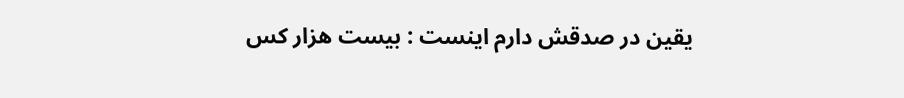يقين در صدقش دارم اينست : بيست هزار كس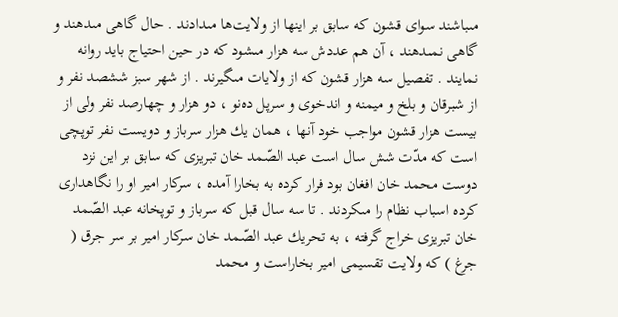مىباشند سواى قشون كه سابق بر اينها از ولايت‌ها مىدادند . حال گاهى مىدهند و گاهى نمىدهند ، آن هم عددش سه هزار مىشود كه در حين احتياج بايد روانه نمايند . تفصيل سه هزار قشون كه از ولايات مىگيرند . از شهر سبز ششصد نفر و از شبرقان و بلخ و ميمنه و اندخوى و سرپل ده‌نو ، دو هزار و چهارصد نفر ولى از بيست هزار قشون مواجب خود آنها ، همان يك هزار سرباز و دويست نفر توپچى است كه مدّت شش سال است عبد الصّمد خان تبريزى كه سابق بر اين نزد دوست محمد خان افغان بود فرار كرده به بخارا آمده ، سركار امير او را نگاهدارى كرده اسباب نظام را مىكردند . تا سه سال قبل كه سرباز و توپخانه عبد الصّمد خان تبريزى خراج گرفته ، به تحريك عبد الصّمد خان سركار امير بر سر جرق ( جرغ ) كه ولايت تقسيمى امير بخاراست و محمد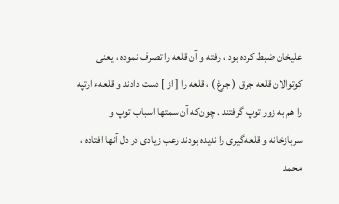عليخان ضبط كرده بود ، رفته و آن قلعه را تصرف نموده ، يعنى كوتوالان قلعه جرق ( جرغ ) ، قلعه را [ از ] دست دادند و قلعهء ارتپه را هم به زور توپ گرفتند . چون‌كه آن سمتها اسباب توپ و سربازخانه و قلعه‌گيرى را نديده بودند رعب زيادى در دل آنها افتاده ، محمد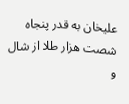عليخان به قدر پنجاه شصت هزار طلا از شال و